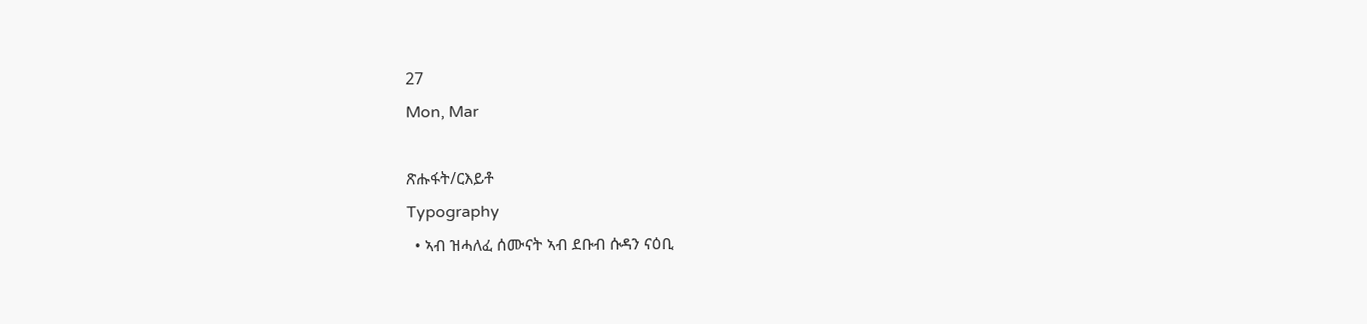27
Mon, Mar

ጽሑፋት/ርእይቶ
Typography
  • ኣብ ዝሓለፈ ሰሙናት ኣብ ደቡብ ሱዳን ናዕቢ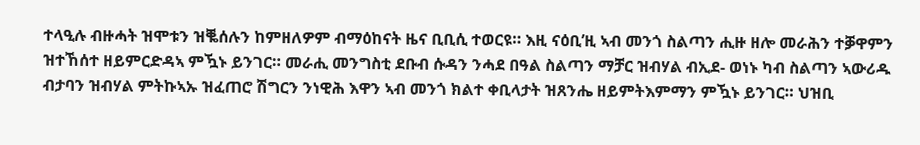ተላዒሉ ብዙሓት ዝሞቱን ዝቘሰሉን ከምዘለዎም ብማዕከናት ዜና ቢቢሲ ተወርዩ። እዚ ናዕቢ’ዚ ኣብ መንጎ ስልጣን ሒዙ ዘሎ መራሕን ተቓዋምን ዝተኸሰተ ዘይምርድዳኣ ምዃኑ ይንገር። መራሒ መንግስቲ ደቡብ ሱዳን ንሓደ በዓል ስልጣን ማቻር ዝብሃል ብኢደ- ወነኑ ካብ ስልጣን ኣውሪዱ ብታባን ዝብሃል ምትኩኣኡ ዝፈጠሮ ሽግርን ንነዊሕ እዋን ኣብ መንጎ ክልተ ቀቢላታት ዝጸንሔ ዘይምትእምማን ምዃኑ ይንገር። ህዝቢ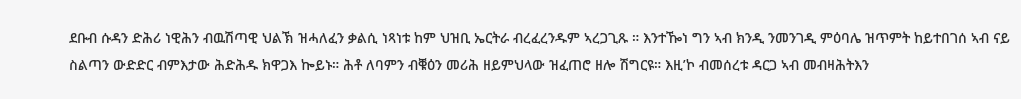ደቡብ ሱዳን ድሕሪ ነዊሕን ብዉሽጣዊ ህልኽ ዝሓለፈን ቃልሲ ነጻነቱ ከም ህዝቢ ኤርትራ ብረፈረንዱም ኣረጋጊጹ ። እንተዀነ ግን ኣብ ክንዲ ንመንገዲ ምዕባሌ ዝጥምት ከይተበገሰ ኣብ ናይ ስልጣን ውድድር ብምእታው ሕድሕዱ ክዋጋእ ኰይኑ። ሕቶ ለባምን ብቑዕን መሪሕ ዘይምህላው ዝፈጠሮ ዘሎ ሽግርዩ። እዚ’ኮ ብመሰረቱ ዳርጋ ኣብ መብዛሕትእን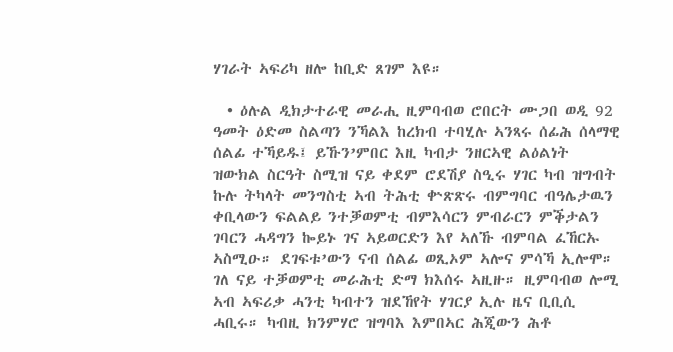ሃገራት ኣፍሪካ ዘሎ ከቢድ ጸገም እዩ።

  • ዕሉል ዲክታተራዊ መራሒ ዚምባብወ ሮበርት ሙጋበ ወዲ 92 ዓመት ዕድመ ስልጣን ንኻልእ ከረክብ ተባሂሉ ኣንጻሩ ሰፊሕ ሰላማዊ ሰልፊ ተኻይዱ፤ ይኹን’ምበር እዚ ካብታ ንዘርኣዊ ልዕልነት ዝውክል ስርዓት ስሚዝ ናይ ቀደም ሮደሽያ ስዒሩ ሃገር ካብ ዝግብት ኩሉ ትካላት መንግስቲ ኣብ ትሕቲ ቍጽጽሩ ብምግባር ብዓሌታዉን ቀቢላውን ፍልልይ ንተቓወምቲ ብምእሳርን ምብራርን ምቕታልን ገባርን ሓዳግን ኰይኑ ገና ኣይወርድን እየ ኣለኹ ብምባል ፈኸርኡ ኣስሚዑ። ደገፍቱ’ውን ናብ ሰልፊ ወጺኦም ኣሎና ምሳኻ ኢሎሞ። ገለ ናይ ተቓወምቲ መራሕቲ ድማ ክእሰሩ ኣዚዙ። ዚምባብወ ሎሚ ኣብ ኣፍሪቃ ሓንቲ ካብተን ዝደኸየት ሃገርያ ኢሉ ዜና ቢቢሲ ሓቢሩ። ካብዚ ክንምሃሮ ዝግባእ እምበኣር ሕጂውን ሕቶ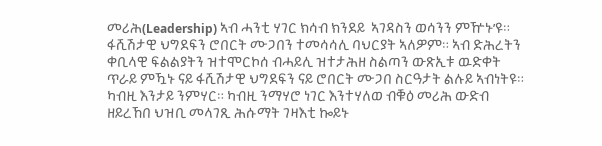መሪሕ(Leadership) ኣብ ሓንቲ ሃገር ክሳብ ክንደይ  ኣገዳስን ወሳንን ምዅኑ’ዩ። ፋሺሽታዊ ህግደፍን ሮበርት ሙጋበን ተመሳሳሊ ባህርያት ኣለዎም። ኣብ ድሕረትን ቀቢላዊ ፍልልያትን ዝተሞርኮሰ ብሓይሊ ዝተታሕዘ ስልጣን ውጽኢቱ ዉድቀት ጥራይ ምዃኑ ናይ ፋሺሽታዊ ህግደፍን ናይ ሮበርት ሙጋበ ስርዓታት ልሉይ ኣብነትዩ። ካብዚ እንታይ ንምሃር። ካብዚ ንማሃሮ ነገር እንተሃለወ ብቑዕ መሪሕ ውድብ ዘይረኸበ ህዝቢ መላገጺ ሕሱማት ገዛእቲ ኰይኑ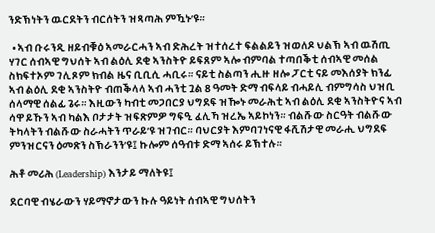ንድኽነትን ዉርደትን ብርሰትን ዝጻጣሕ ምዃኑ’ዩ።

  • ኣብ ቡሩንዲ ዘይብቑዕ ኣመራርሓን ኣብ ድሕረት ዝተሰረተ ፍልልይን ዝወለዶ ህልኽ ኣብ ዉሽጢ ሃገር ሰብኣዊ ግህሰት ኣብ ልዕሊ ደቂ ኣንስትዮ ይፍጸም ኣሎ ብምባል ተጣበቕቲ ሰብኣዊ መሰል ስክፍተኦም ገሊጾም ክብል ዜና ቢቢሲ ሓቢሩ። ናይቲ ስልጣን ሒዙ ዘሎ ፓርቲ ናይ መእሰያት ክንፊ ኣብ ልዕሊ ደቂ ኣንስትዮ ብጠቕላላ ኣብ ሓንቲ ጓል 8 ዓመት ድማ ብፍላይ ብሓይሊ ብምግሳስ ህዝቢ ሰላማዊ ሰልፊ ጌሩ። እዚውን ካብቲ መጋበርያ ህግደፍ ዝዀኑ መራሕቲ ኣብ ልዕሊ ደቂ ኣንስትዮና ኣብ ሳዋ ይኹን ኣብ ካልእ ቦታታት ዝፍጽምዎ ግፍዒ ፈሊኻ ዝረኤ ኣይኮነን። ብልሹው ስርዓት ብልሹው ትካላትን ብልሹው ስራሓትን ጥራይ’ዩ ዝገብር። ባህርያት እምባገነናዊ ፋሺሽታዊ መራሒ ህግደፍ ምንዝርናን ዕመጽን ስኽራንን’ዩ፤ ኩሎም ሰዓብቱ ድማ ኣሰሩ ይኽተሉ።

ሕቶ መሪሕ (Leadership) እንታይ ማለትዩ፤

ደርባዊ ብሄራውን ሃይማኖታውን ኩሉ ዓይነት ሰብኣዊ ግህሰትን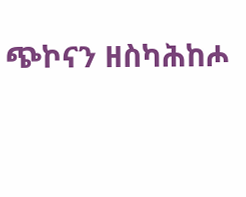ጭኮናን ዘስካሕከሖ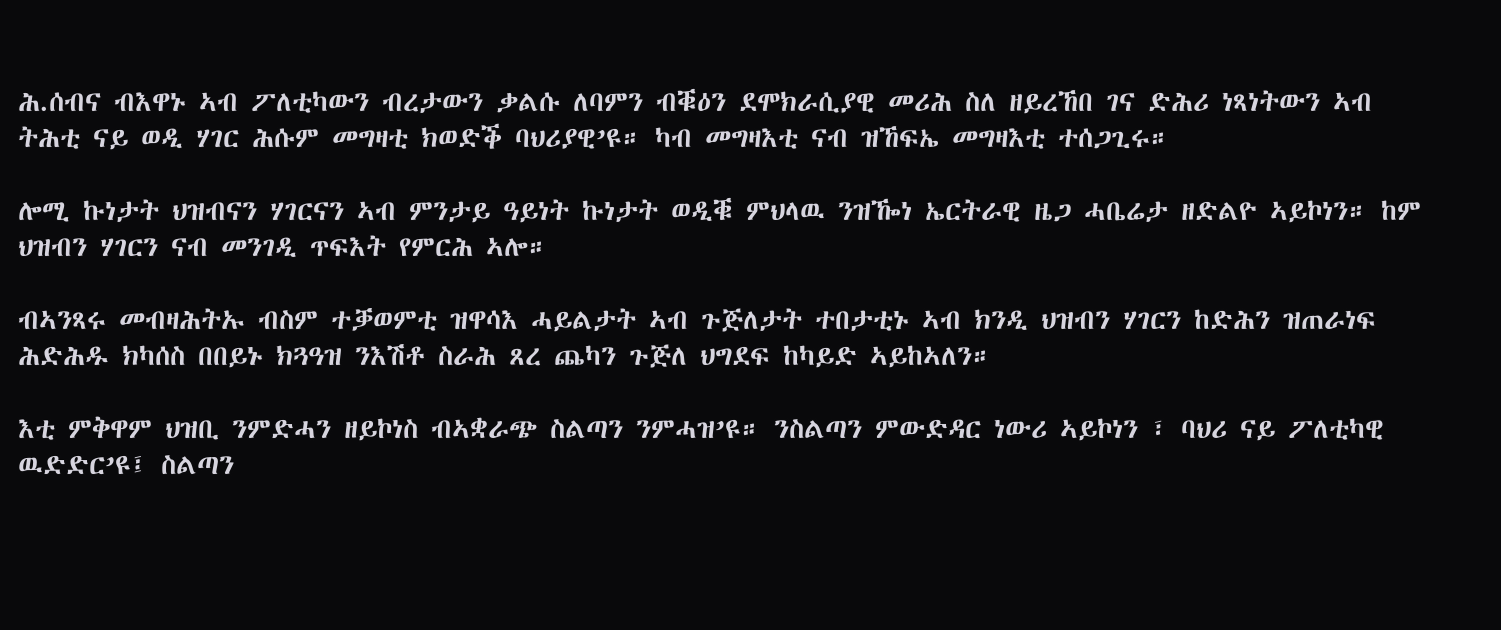ሕ.ሰብና ብእዋኑ ኣብ ፖለቲካውን ብረታውን ቃልሱ ለባምን ብቑዕን ደሞክራሲያዊ መሪሕ ስለ ዘይረኸበ ገና ድሕሪ ነጻነትውን ኣብ ትሕቲ ናይ ወዲ ሃገር ሕሱም መግዛቲ ክወድቕ ባህሪያዊ’ዩ። ካብ መግዛእቲ ናብ ዝኸፍኤ መግዛእቲ ተሰጋጊሩ።

ሎሚ ኩነታት ህዝብናን ሃገርናን ኣብ ምንታይ ዓይነት ኩነታት ወዲቑ ምህላዉ ንዝዀነ ኤርትራዊ ዜጋ ሓቤሬታ ዘድልዮ ኣይኮነን። ከም ህዝብን ሃገርን ናብ መንገዲ ጥፍእት የምርሕ ኣሎ።

ብኣንጻሩ መብዛሕትኡ ብስም ተቓወምቲ ዝዋሳእ ሓይልታት ኣብ ጉጅለታት ተበታቲኑ ኣብ ክንዲ ህዝብን ሃገርን ከድሕን ዝጠራነፍ ሕድሕዱ ክካሰስ በበይኑ ክጓዓዝ ንእሽቶ ስራሕ ጸረ ጨካን ጉጅለ ህግደፍ ከካይድ ኣይከኣለን።

እቲ ምቅዋም ህዝቢ ንምድሓን ዘይኮነስ ብኣቋራጭ ስልጣን ንምሓዝ’ዩ። ንስልጣን ምውድዳር ነውሪ ኣይኮነን ፣ ባህሪ ናይ ፖለቲካዊ ዉድድር’ዩ፤ ስልጣን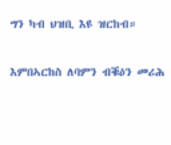ግን ካብ ህዝቢ እዩ ዝርከብ።

እምበኣርከስ ለባምን ብቑዕን መሪሕ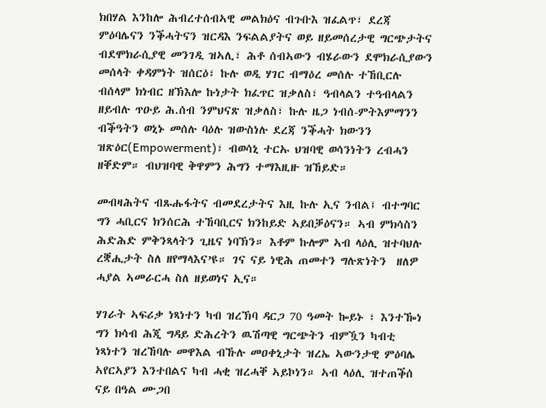ክበሃል እንከሎ ሕብረተሰብኣዊ መልክዕና ብጉቡእ ዝፈልጥ፣ ደረጃ ምዕባሌናን ንቕሓትናን ዝርዳእ ንፍልልያትና ወይ ዘይመሰረታዊ ግርጭታትና ብደሞክራሲያዊ መንገዲ ዝኣሊ፣ ሕቶ ሰብኣውን ብሄራውን ደሞክራሲያውን መሰላት ቀዳምነት ዝሰርዕ፣ ኩሉ ወዲ ሃገር ብማዕረ መሰሉ ተኸቢርሉ ብሰላም ክነብር ዘኽእሎ ኩነታት ክፈጥር ዝቃለስ፣ ዓብላልን ተዓብላልን ዘይብሉ ጥዑይ ሕ.ሰብ ንምህናጽ ዝቃለስ፣ ኩሉ ዜጋ ነብሰ-ምትእምማንን ብቕዓትን ወኒኑ መሰሉ ባዕሉ ዝውስነሉ ደረጃ ንቕሓት ክውንን ዝጽዕር(Empowerment)፣ ብወሳኒ ተርኡ ህዝባዊ ወሳንነትን ረብሓን ዘቐድም። ብህዝባዊ ቅዋምን ሕግን ተማእዚዙ ዝኸይድ።

መብዛሕትና ብጹሑፋትና ብመደረታትና እዚ ኩሉ ኢና ንብል፤ ብተግባር ግን ሓቢርና ክንሰርሕ ተኸባቢርና ክንከይድ ኣይበቓዕናን። ኣብ ምክሳስን ሕድሕድ ምቅንጻላትን ጊዜና ነባኽን። እቶም ኩሎም ኣብ ላዕሊ ዝተባህሉ ረቛሒታት ስለ ዘየማላእና’ዩ። ገና ናይ ነዊሕ ጠመተን ግሉጽነትን  ዘለዎ ሓያል ኣመራርሓ ስለ ዘይወነና ኢና።

ሃገራት ኣፍሪቃ ነጻነተን ካብ ዝረኽባ ዳርጋ 70 ዓመት ኰይኑ ፣ እንተዀነ ግን ክሳብ ሕጂ ግዳይ ድሕረትን ዉሽጣዊ ግርጭትን ብምዃን ካብቲ ነጻነተን ዝረኸባሉ መዋእል ብኹሉ መዐቀኒታት ዝረኤ ኣውንታዊ ምዕባሌ ኣየርኣያን እንተበልና ካብ ሓቂ ዝረሓቐ ኣይኮነን። ኣብ ላዕሊ ዝተጠቕሰ ናይ በዓል ሙጋበ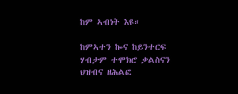ከም ኣብነት እዩ።

ከምኣተን ኰና ከይንተርፍ ሃብታም ተሞክሮ ቃልስናን ህዝብና ዘሕልፎ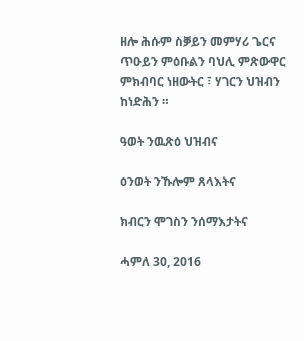ዘሎ ሕሱም ስቓይን መምሃሪ ጌርና ጥዑይን ምዕቡልን ባህሊ ምጽውዋር ምክብባር ነዘውትር ፣ ሃገርን ህዝብን ከነድሕን ።

ዓወት ንዉጽዕ ህዝብና

ዕንወት ንኹሎም ጸላእትና

ክብርን ሞገስን ንሰማእታትና

ሓምለ 30, 2016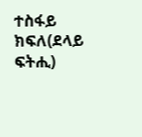ተስፋይ ክፍለ(ደላይ ፍትሒ)